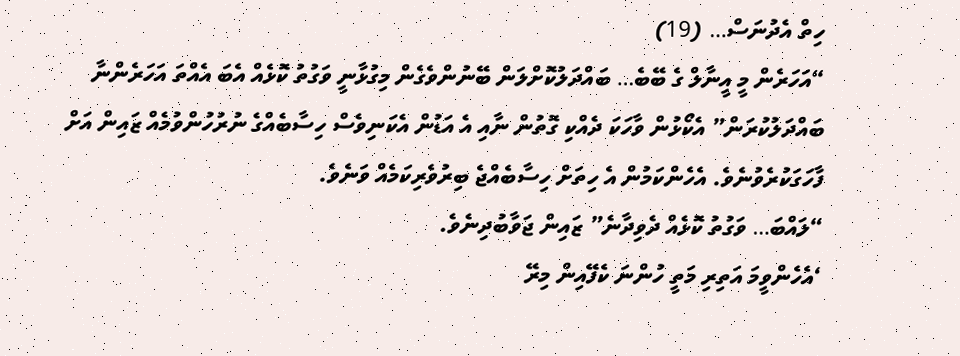ހިތް އެދުނަސް… (19)
“އަހަރެން މީ އީނާލް ގެ ބޭބެ… ބައްދަލުކޮށްލަން ބޭނުންވެގެން މިގުޅާނީ ވަގުތު ކޮޅެއް އެބަ އެއްތަ އަހަރެންނާ ބައްދަލުކުރަން” އެކޯޅުން ވާހަކަ ދެއްކި ގޮތުން ނާއި އެ އަޑުން އެކަނިވެސް ހިސާބެއްގެ ނުރުހުންވުމެއް ޒައިން އަށް ފާހަގަކުރެވުނެވެ. އެހެންކަމުން އެ ހިތަށް ހިސާބެއްޖެ ބިރުވެރިކަމެއް ވަނެވެ.
“ލައްބަ… ވަގުތު ކޮޅެއް ދެވިދާނެ” ޒައިން ޖަވާބުދިނެވެ.
‘އެހެންވީމަ އަތިރި މަތީ ހުންނަ ކެފޭއިން މިރޭ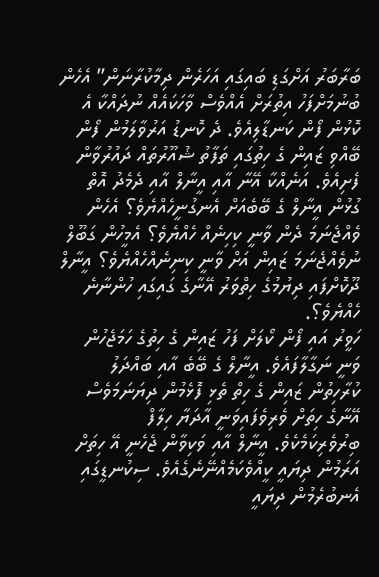ބަރާބަރު އަށްގަޑި ބައިގައި އަހަރެން ދިމާކުރާނަން” އެހެން ބުނުމަށްފަހު އިތުރަށް އެއްވެސް ވާހަކައެއް ނުދައްކާ އެ ކޮޅުން ފޯން ކަނޑާލިއެވެ. ދެ ކޮނޑު އަރުވާލަމުން ފޯން ބޭއްވި ޒައިން ގެ ހިތުގައި ތަފާތު ޝުއޫރުތައް ދައުރުވާން ފެށިއެވެ. އަނެއްކާ އޭނާ އާއި އީނާލް އާއި ދެމެދު އޮތް ގުޅުން އީނާލް ގެ ބޭބެއަށް އެނގުނީހެއްޔެވެ؟ އެހެން ވެއްޖެނަމަ ދެން ވާނީ ކިހިނެއް ހެއްޔެވެ؟ އެމީހުން ގަބޫލް ނުވެއްޖެނަމަ ޒައިން އަށް ވާނީ ކިނިނެއްހެއްޔެވެ؟ އީނާލް ދޫކޮށްފައި ދިޔުމުގެ ހިތްވަރު އޭނާގެ ގައިގައި ހުންނާނެ ހެއްޔެވެ؟.
ހަވީރު އައި ފޯން ކޯލަށް ފަހު ޒައިން ގެ ހިތުގެ ހަމަޖެހުން ވަނީ ނަގާލާފައެވެ. އީނާލް ގެ ބޭބެ އާއި ބައްދަލު ކުރާހިތުން ޒައިން ގެ ހިތް ތެޅި ފޮޅެމުން ދިޔަނަމަވެސް އޭނާގެ ހިތަށް ވެރިވެފައިވަނީ އާދަޔާ ހިލާފް ބިރުވެރިކަމެކެވެ. އީނާލް އާއި ވަކިވާން ޖެހެނީ އޭ ހިތަށް އަރަމުން ދިޔައީ ކީއްވެކަމެއްނޭނެގެއެވެ. ސިކުނޑީގައި އެނބުރެމުން ދިޔައީ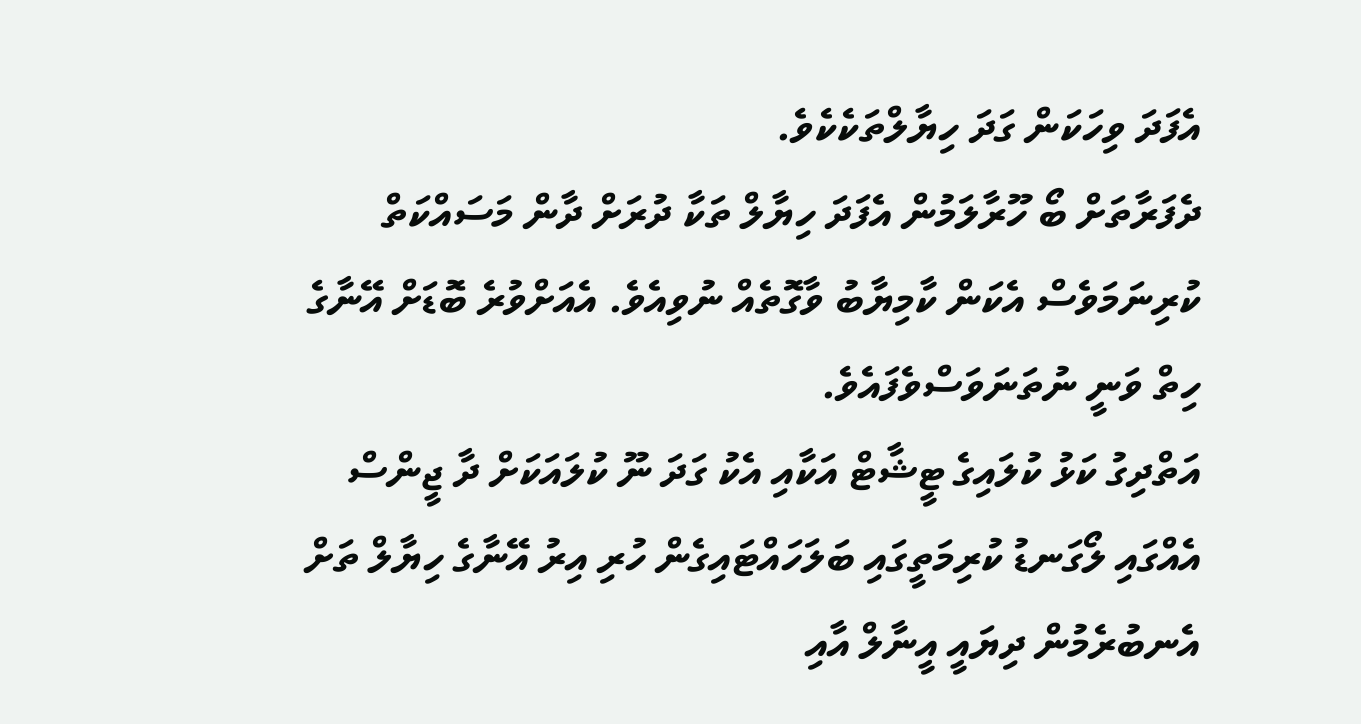އެފަދަ ވިހަކަން ގަދަ ހިޔާލްތަކެކެވެ.
ދެފަރާތަށް ބޯ ހޫރާލަމުން އެފަދަ ހިޔާލް ތަކާ ދުރަށް ދާން މަސައްކަތް ކުރިނަމަވެސް އެކަން ކާމިޔާބު ވާގޮތެއް ނުވިއެވެ. އެއަށްވުރެ ބޮޑަށް އޭނާގެ ހިތް ވަނީ ނުތަނަވަސްވެފައެވެ.
އަތްދިގު ކަޅު ކުލައިގެ ޓީޝާޓް އަކާއި އެކު ގަދަ ނޫ ކުލައަކަށް ދާ ޖީންސް އެއްގައި ލޯގަނޑު ކުރިމަތީގައި ބަލަހައްޓައިގެން ހުރި އިރު އޭނާގެ ހިޔާލް ތަށް އެނބުރެމުން ދިޔައީ އީނާލް އާއި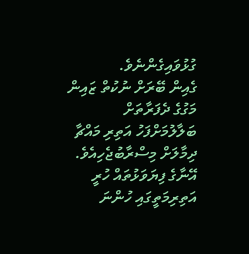ގުޅުވައިގެންނެވެ.
ގެއިން ބޭރަށް ނުކުތް ޒައިން މަގުގެ ދެފަރާތަށް ބަލާލުމަށްފަހު އަތިރި މައްޗާ ދިމާލަށް މިސްރާބުޖެހިއެވެ. އޭނާގެ ފިޔަވަޅުތައް ހުރީ އަތިރިމަތީގައި ހުންނަ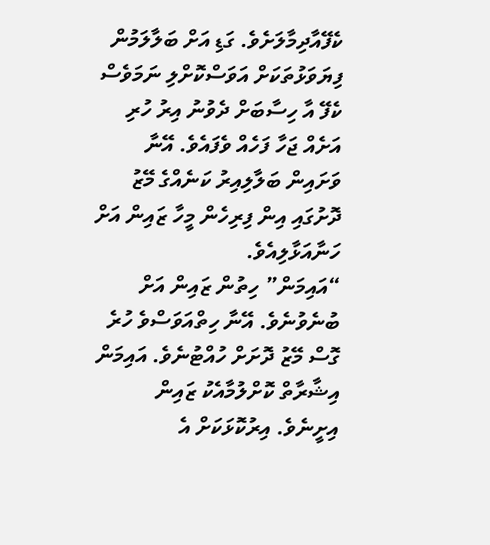ކެފޭއާދިމާލަށެވެ. ގަޑި އަށް ބަލާލަމުން ފިޔަވަޅުތަކަށް އަވަސްކޮށްލި ނަމަވެސް ކެފޭ އާ ހިސާބަށް ދެވުނު އިރު ހުރި އަށެއް ޖަހާ ފަހެއް ވެފައެވެ. އޭނާ ވަށައިން ބަލާލިއިރު ކަނެއްގެ މޭޒު ދޮށުގައި އިން ފިރިހެން މީހާ ޒައިން އަށް ހަނާއަޅާލިއެވެ.
“އައިމަން” ހިތުން ޒައިން އަށް ބުނެވުނެވެ. އޭނާ ހިތްއަވަސްވެ ހުރެ ގޮސް މޭޒު ދޮށަށް ހުއްޓުނެވެ. އައިމަން އިޝާރާތް ކޮށްލުމާއެކު ޒައިން އިށީނެވެ. އިރުކޮޅަކަށް އެ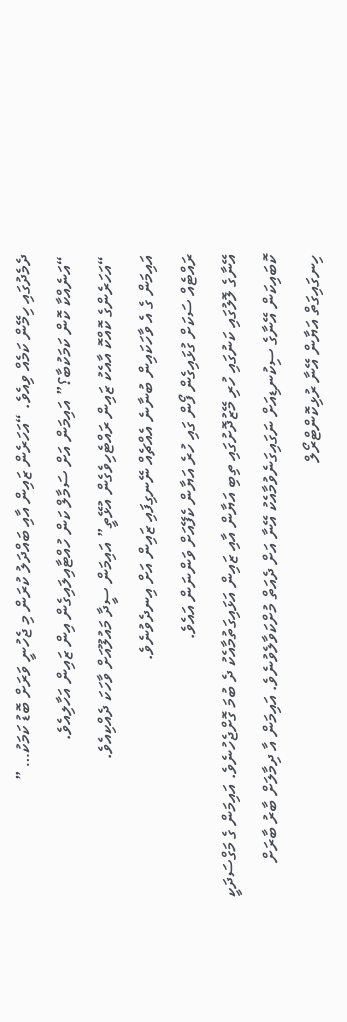ދެމެދުގައި ހިމޭން ކަމެއް ވިއެވެ. “އަހަރެން ޒައިން އާއި ބައްދަލު ކުރަން މި ޖެހުނީ ވަރަށް ބޮޑު ކަމަކު… ”
“އަނެއްކާ ކޮން ކަމަކުބާ؟” އައިމަން އަށް ސަމާލް ކަން ހުއްޓާއިލައިގެން އިން ޒައިން އަހާލިއެވެ.
“އަހަރެންގެ ކޮއްކޮ އާއެކު ޒައިން ރައްޓެހިވެގެން އުޅޭތީ” އައިމަން ސީދާ މައުލޫއަށް ވާހަކަ ދެއްކިއެވެ.
އައިމަން ގެ އެ ވާހަކައިން ބުނާނެ އެއްޗެއް ނޭނގިފައި ޒައިން އަށް އިނދެވުނެވެ.
ރައްޓެއް ސަކަށް ގުޅައިގެން ފޯން ގައި ހުރެ އަޔާން ކެފޭއަށް ވަންނަން އައެވެ.
އޭނާގެ ލޮލުގައި ކަނުގައި ހުރި މޭޒުދޮށުގައި ތިބި އަޔާން އާއި ޒައިން އަޅައިގަތުމާއެކު ދެ ބުމަ ގޮށްޖެހުނެވެ. އައިމަން ގެ މަގްސަދަކީ ކޮބައިކަން އޭނާގެ ސިކުނޑިއަށް ނަގައިގަނެވުމާއެކު އޭނާ އަށް ދެއަތް މުށްކަވާލެވުނެވެ. އައިމަން އާ ދިމާލަށް ބާރު ބާރަށް ހިނގައިގަތް އަޔާން އޭނާ ރުޅިކޮންޓްރޯލް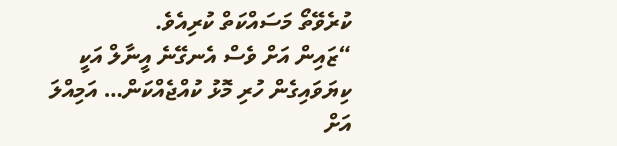ކުރެވޭތޯ މަސައްކަތް ކުރިއެވެ.
“ޒައިން އަށް ވެސް އެނގޭނެ އީނާލް އަކީ ކިޔަވައިގެން ހުރި މޮޅު ކުއްޖެއްކަން… އަމިއްލަ އަށް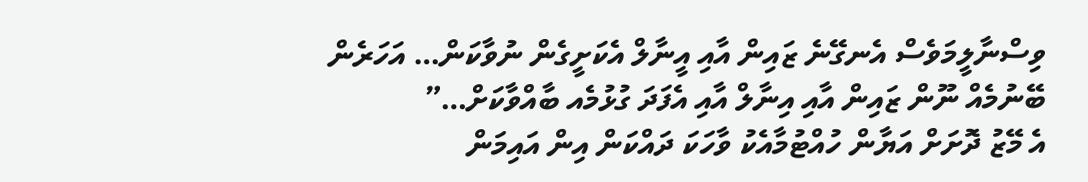ވިސްނާލީމަވެސް އެނގޭނެ ޒައިން އާއި އީނާލް އެކަށީގެން ނުވާކަން… އަހަރެން ބޭނުމެއް ނޫން ޒައިން އާއި އިނާލް އާއި އެފަދަ ގުޅުމެއ ބާއްވާކަށް…”
އެ މޭޒު ދޮށަށް އަޔާން ހުއްޓުމާއެކު ވާހަކަ ދައްކަން އިން އައިމަން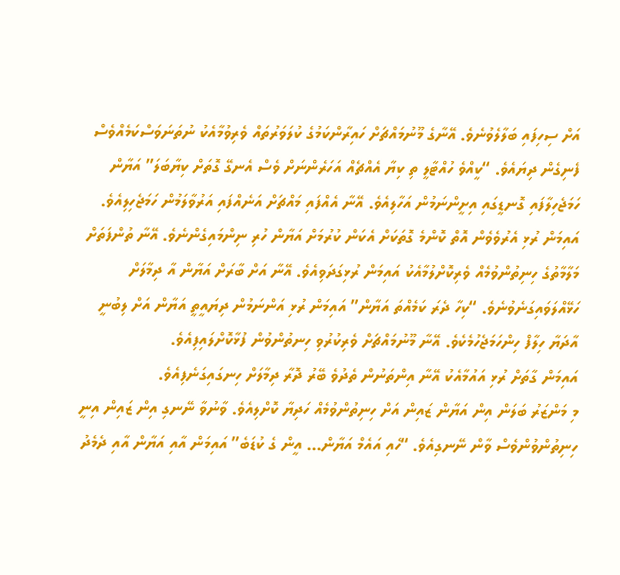އަށް ސިހިފައި ބަލާލެވުނެވެ. އޭނާގެ މޫނުމައްޗަށް ހައިރާންކަމުގެ ކުލަވަރުތައް ވެރިވުމާއެކު ނުތަނަވަސްކަމެއްވެސް ފެނިގެން ދިޔައެވެ. “ކީއްވެ ހުއްޓާލީ ތި ކިޔާ އެއްޗެއް އަހަރެންނަށް ވެސް އެނގޭ ގޮތަށް ކިޔާބަލަ” އަޔާން ހަމަޖެހިލާފައި ގޮނޑީގައި އިށީންނަމުން އަހާލިއެވެ. އޭނާ އެއްފައި މައްޗަށް އަނެއްފައި އަރުވާލަމުން ހަމަޖެހިލިއެވެ.
އައިމަން ރުޅި އެރުވެވެން އޮތް ކޮންމެ ގޮތަކަށް އެކަން ކުރުމަށް އަޔާން ހުރި ނިންމައިގެންނެވެ. އޭނާ ތުންފަތަށް މަލާމާތުގެ ހިނިތުންވުމެއް ވެރިކޮށްލުމާއެކު އައިމަން ރުޅިގަދަވިއެވެ. އޭނާ އަށް ބާރަށް އަޔާން އާ ދިމާލަށް ހަޅޭއްލަވައިގަނެވުނެވެ. “ކިހާ ދެރަ ކަމެއްތަ އަޔާން” އައިމަން ރުޅި އަންނަމުން ދިޔައީތީ އަޔާން އަށް ލިބުނީ އާދަޔާ ހިލާފް ހިންހަމަޖެހުމެކެވެ. އޭނާ މޫނުމައްޗަށް ވެރިކުރުވި ހިނތުންވުން ފުޅާކޮށްލައިފިއެވެ.
އައިމަން ގާތަށް ރުޅި އައުމާއެކު އޭނާ އިންތަނުން ތެދުވެ ބޭރު ދޮރާ ދިމާލަށް ހިނގައިގަނެފިއެވެ.
މި މަންޒަރު ބަލަން އިން އަޔާން ޒައިން އަށް ހިނިތުންވުމެއް ހަދިޔާ ކޮށްލިއެވެ. ވާނުވާ ނޭނގި އިން ޒައިން އިނީ ހިނިތުންވުންވެސް ވާން ނޭނގިއެވެ. “ހެއި އައެމް އަޔާން… އީން ގެ ކުޑަބެ” އައިމަން އާއި އަޔާން އާއި ދެމެދު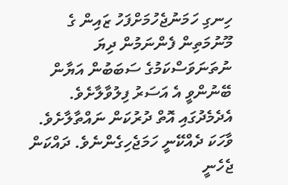ހިނގި ހަމަނުޖެހުމަށްފަހު ޒައިން ގެ މޫނުމަތިން ފެންނަމުން ދިޔަ ނުތަނަވަސްކަމުގެ ސަބަބުން އަޔާން ބޭނުންވީ އެ އަސަރު ފިލުވާލާށެވެ. އެދެމެދުގައި އޮތް ދުރުކަން ނައްތާލާށެވެ. ވާހަކަ ދެއްކޭނީ ހަމަޖެހިގެންނެވެ. ދައްކަން ޖެހެނީ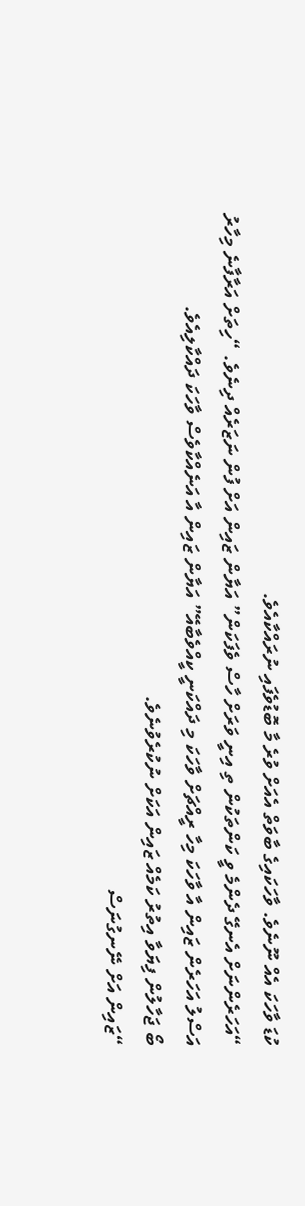ކުޑަ ވާހަކަ އެއް ނޫނެވެ. ވާހަކައިގެ ބާވަތް އެއަށް ވުރެ މާ ބޮޑުވެފައި ނުރައްކާއެވެ.
“އަހަރެންނަށް އެނގޭ ދެންމެ ވީ ކަންތަކުން ތި އިނީ ވަރަށް ހާސް ވެފަކަން” އަޔާން ޒައިން އަށް ފުން ނަޒަރެއް ދިނެވެ. “ހިތަށް އަރާފާނެ މިހާރު އަސްލު އަހަރެން ޒައިން އާ ވާހަކަ މިހާ ރީއްޗަށް ވާހަކަ މި ދައްކަނީ ކީއްވެބާއޭ” އަޔާން ޒައިން އާ އަނެއްކާވެސް ވާހަކަ ދައްކާލިއެވެ.
ބޯ ޖަހާލުން ފިޔަވާ އިތުރު ކަމެއް ޒައިން އަކަށް ނުކުރެވުނެވެ.
“ޒައިން އަށް ނޭނގުނަސް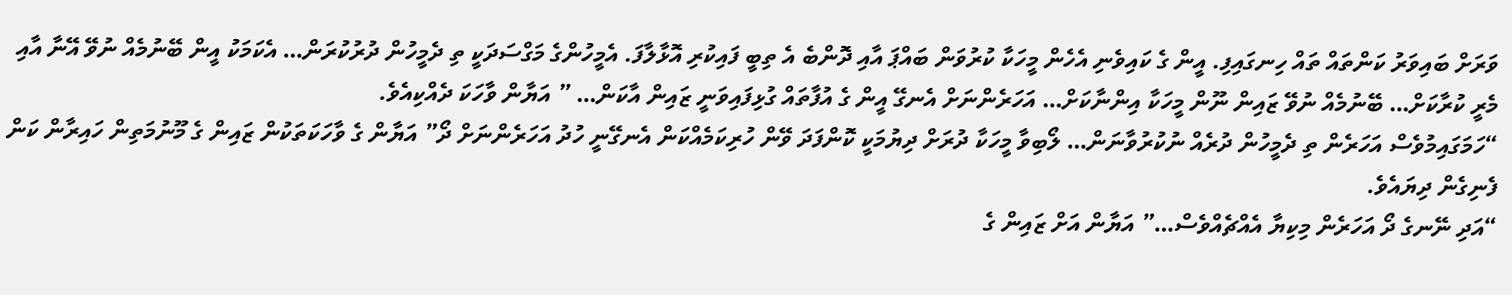ވަރަށް ބައިވަރު ކަންތައް ތައް ހިނގައިފި. އީން ގެ ކައިވެނި އެހެން މީހަކާ ކުރުވަން ބައްޕަ އާއި ދޮންބެ އެ ތިބީ ފައިކުރި އޮޅާލާފަ. އެމީހުންގެ މަގްސަދަކީ ތި ދެމީހުން ދުރުކުރަން… އެކަމަކު އީން ބޭނުމެއް ނުވޭ އޭނާ އާއި މެރީ ކުރާކަށް… ބޭނުމެއް ނުވޭ ޒައިން ނޫން މީހަކާ އިންނާކަށް… އަހަރެންނަށް އެނގޭ އީން ގެ އުފާތައް ގުޅިފައިވަނީ ޒައިން އާކަން… ” އަޔާން ވާހަކަ ދެއްކިއެވެ.
“ހަމަގައިމުވެސް އަހަރެން ތި ދެމީހުން ދުރެއް ނުކުރުވާނަން… ލޯބިވާ މީހަކާ ދުރަށް ދިޔުމަކީ ކޮންފަދަ ވޭން ހުރިކަމެއްކަން އެނގޭނީ ހުދު އަހަރެންނަށް ދޯ” އަޔާން ގެ ވާހަކަތަކުން ޒައިން ގެ މޫނުމަތިން ހައިރާން ކަން ފެނިގެން ދިޔައެވެ.
“އަދި ނޭނގެ ދޯ އަހަރެން މިކިޔާ އެއްޗެއްވެސް…” އަޔާން އަށް ޒައިން ގެ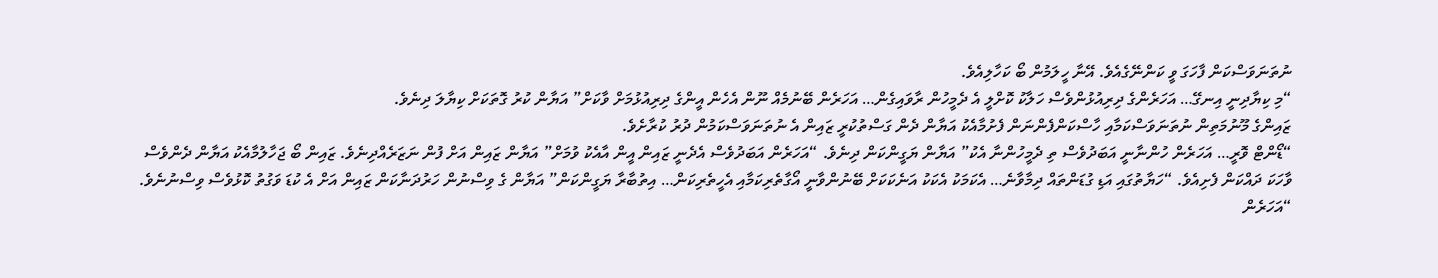ނުތަނަވަސްކަން ފާހަގަ ވީ ކަންނޭގެއެވެ. އޭނާ ހީލަމުން ބޯ ކަހާލިއެވެ.
“މި ކިޔާދިނީ އިނގޭ… އަހަރެންގެ ދިރިއުޅުންވެސް ހަލާކު ކޮށްލީ އެ ދެމީހުން ރާވައިގެން… އަހަރެން ބޭނުމެއް ނޫން އެހެން އީންގެ ދިރިއުޅުމަށް ވާކަށް” އަޔާން ކުރު ގޮތަކަށް ކިޔާލަ ދިނެވެ.
ޒައިންގެ މޫނުމަތިން ނުތަނަވަސްކަމާއި ހާސްކަންފެންނަން ފެށުމާއެކު އަޔާން ދެން ގަސްތުކުރީ ޒައިން އެ ނުތަނަވަސްކަމުން ދުރު ކުރާށެވެ.
“ޑޯންޓް ވޮރީ… އަހަރެން ހުންނާނީ އަބަދުވެސް ތި ދެމީހުންނާ އެކު” އަޔާން ޔަގީންކަން ދިނެވެ. “އަހަރެން އަބަދުވެސް އެދެނީ ޒައިން އީން އާއެކު ވުމަށް” އަޔާން ޒައިން އަށް ފުން ނަޒަރެއްދިނެވެ. ޒައިން ބޯ ޖަހާލުމާއެކު އަޔާން ދެންވެސް ވާހަކަ ދައްކަން ފެށިއެވެ. “ހަޔާތުގައި އަޑި ގުޑަންތައް ދިމާވާނެ… އެކަމަކު އެކަކު އަނެކަކަށް ބޭނުންވާނީ އޯގާތެރިކަމާއި އެހީތެރިކަން… އިތުބާރާ ޔަގީންކަން” އަޔާން ގެ ވިސްނުން ހަރުދަނާކަން ޒައިން އަށް އެ ކުޑަ ވަގުތު ކޮޅުވެސް ވިސްނުނެވެ.
“އަހަރެން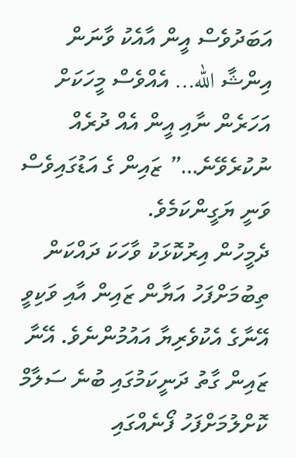އަބަދުވެސް އީން އާއެކު ވާނަން އިންޝާ الله… އެއްވެސް މީހަކަށް އަހަރެން ނާއި އީން އެއް ދުރެއް ނުކުރެވޭނެ…” ޒައިން ގެ އަޑުގައިވެސް ވަނީ ޔަގީންކަމެވެ.
ދެމީހުން އިރުކޮޅަކު ވާހަކަ ދައްކަން ތިބުމަށްފަހު އަޔާން ޒައިން އާއި ވަކިވީ އޭނާގެ އެކުވެރިޔާ އައުމުންނެވެ. އޭނާ ޒައިން ގާތު ދަނީކަމުގައި ބުނެ ސަލާމް ކޮށްލުމަށްފަހު ފޯނެއްގައި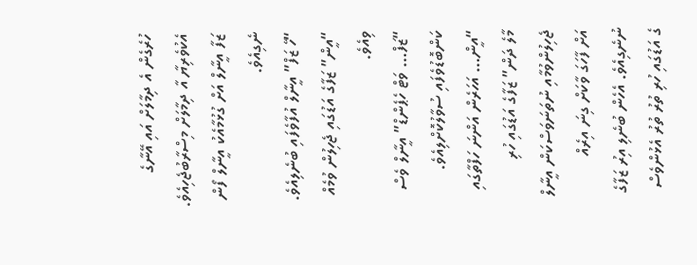ހުރެގެން އެ ދިމާލަށް އައި އޭނާގެ އެކުވެރިޔާ އާ ދިމާލަށް މިސްރާބުޖެހިއެވެ.
ޒަފާ އީނާލް އަށް ގުޅުމާއެކު އީނާލް ފޯން ނެގިއެވެ.
“ހޭ ޒަފް” އީނާލް އުފާވެފައި ބުނެލިއެވެ.
“އީން” ޒަފާގެ އަޑުގައި ޖެހިލުން ވުމެއް ވިއެވެ.
“ޒަފް… ވަޓް ހެޕެންޑް” އީނާލް ވެސް ކަންބޮޑުވެފައި ސުވާލުކޮށްލިއެވެ. “އީން… އަހަރެން އަންނަ ހަފްތާގައި މާލެ ދަން” ޒަފާގެ އަޑުގައި ހުރި ޖެހިލުންވުމާއި ނުތަނަވަސްކަން އީނާލް އަށް ފާހަގަ ވާކަށް ގިނަ އިރެއް ނުނެގިއެވެ. އެހެން ބުނެލި އިރު ޒަފާގެ ގެ އަޑުގައި ހުރި ތުރު ތުރު އެޅުންވެސް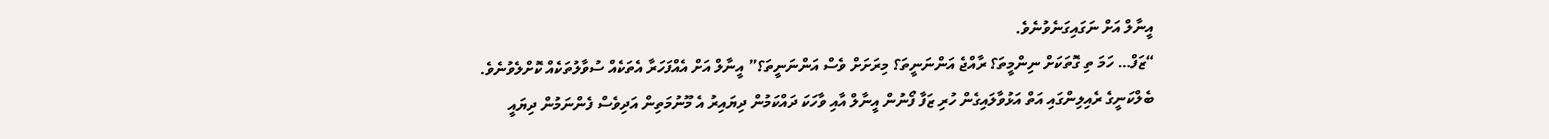އީނާލް އަށް ނަގައިގަނެވުނެވެ.
“ޒަފް… ހަމަ ތި ގޮތަކަށް ނިންމީތަ؟ ރާއްޖެ އަންނަނީތަ؟ މިރަށަށް ވެސް އަންނަނީތަ؟” އީނާލް އަށް އެއްފަހަރާ އެތަކެއް ސުވާލުތަކެއް ކޮށްލެވުނެވެ.
ބެލްކަނީގެ ރެއިލިންގައި އަތް އަޅުވާލައިގެން ހުރި ޒަފާ ފޯނުން އީނާލް އާއި ވާހަކަ ދައްކަމުން ދިޔައިރު އެ މޫނުމަތިން އަދިވެސް ފެންނަމުން ދިޔައީ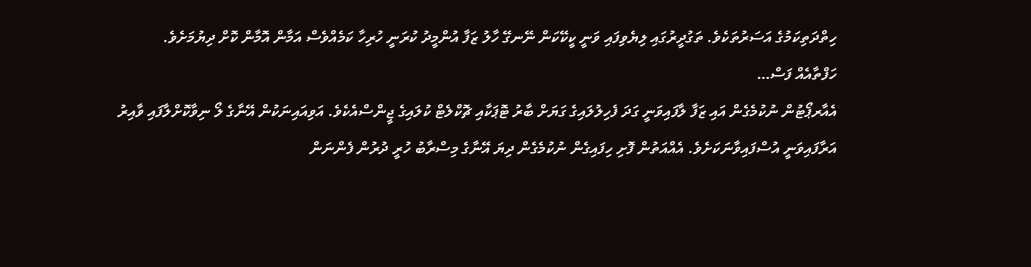ހިތްދަތިކަމުގެ އަސަރުތަކެވެ. ތަގުދީރުގައި ލިޔެވިފައި ވަނީ ކީކޭކަން ނޭނގޭ ހާލު ޒަފާ އުންމީދު ކުރަނީ ހުރިހާ ކަމެއްވެސް އަމާން އޮމާން ކޮށް ދިޔުމަށެވެ.
ހަފްތާއެއް ފަސް…
އެއާރޕޯޓުން ނުކުމެގެން އައި ޒަފާ ލާފައިވަނީ ގަދަ ފެހިލުލައިގެ ގަޔަށް ބާރު ޓޮޕަކާއި ޗޮކްލެޓް ކުލައިގެ ޖީންސްއެކެވެ. އަވިއައިނަކުން އޭނާގެ ލޯ ނިވާކޮށްލާފައި ވާއިރު އަރާފައިވަނީ އުސްފައިވާނަކަށެވެ. އެއްއަތުން ފޮށި ހިފައިގެން ނުކުމެގެން ދިޔަ އޭނާގެ މިސްރާބު ހުރީ ދުރުން ފެންނަން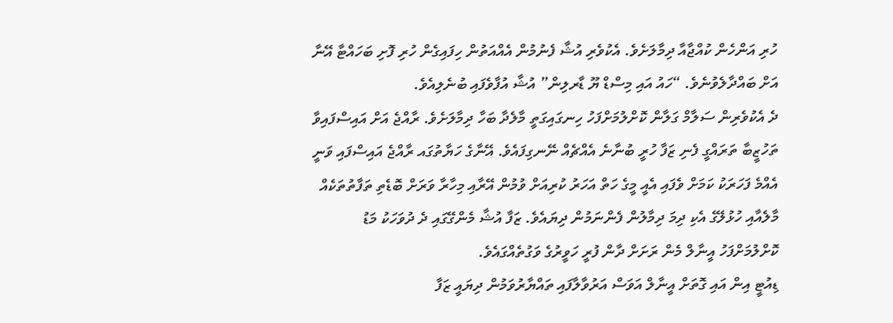ހުރި އަންހެން ކުއްޖާއާ ދިމާލަށެވެ. އެކުވެރި އުޝާ ފެނުމުން އެއްއަތުން ހިފައިގެން ހުރި ފޮށި ބަހައްޓާ އޭނާ އަށް ބައްދާލެވުނެވެ. “ހައު އައި މިސްޑް ޔޫ ޑާރލިން” އުޝާ އުފާވެފައި ބުނެލިއެވެ.
ދެ އެކުވެރިން ސަލާމް ގަލާން ކޮށްލުމަށްފަހު ހިނގައިގަތީ މާލެދާ ބަހާ ދިމާލަށެވެ. ރާއްޖެ އަށް އައިސްފައިވާ ތަހުޒީބާ ތަރައްގީ ފެނި ޒަފާ ހުރީ ބުނާނެ އެއްޗެއް ނޭނގިފައެވެ. އޭނާގެ ހަޔާތުގައ ރާއްޖެ އައިސްފައި ވަނީ އެއްމެ ފަހަރަކު ކަމަށް ވެފައި އެއީ މީގެ ހަތް އަހަރު ކުރިއަށް ވުމުން އޭރާއި މިހާރާ ވަރަށް ބޮޑެތި ތަފާތުތަކެއް މާލެއާއި ހުޅުލޭގެ އެކި ދިމަ ދިމާލުން ފެންނަމުން ދިޔައެވެ. ޒަފާ އުޝާ މެންގޭގައި ދެ ދުވަހަކު މަޑު ކޮށްލުމަށްފަހު އީނާލް މެން ރަށަށް ދާން ފުރީ ހަވީރުގެ ވަގުތެއްގައެވެ.
ޑިއުޓީ އިން އައި ގޮތަށް އީނާލް އަވަސް އަރުވާލާފައި ތައްޔާރުވަމުން ދިޔައީ ޒަފާ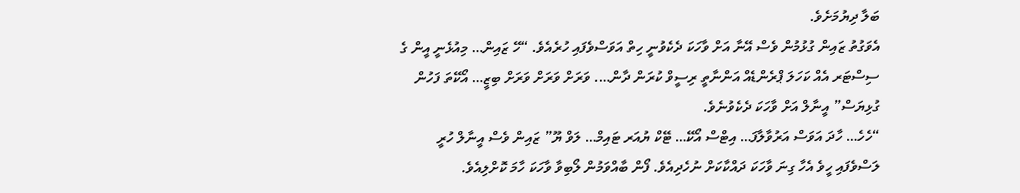ބަލާ ދިޔުމަށެވެ.
އެވަގުތު ޒައިން ގުޅުމުން ވެސް އޭނާ އަށް ވާހަކަ ދެކެވުނީ ހިތް އަވަސްވެފައި ހުރެއެވެ. “ހޭ ޒައިން… މިއުޅެނީ އީން ގެ ސިސްޓަރ އެއް ކަހަލަ ޕްރެންޑެއް އަންނާތީ ރިސީވް ކުރަން ދާން…. ވަރަށް ވަރަށް ވަރަށް ބިޒީ… އޯކޭތަ ފަހުން ގުޅިޔަސް” އީނާލް އަށް ވާހަކަ ދެކެވުނެވެ.
“ހެހެ… ހާދަ އަވަސް އަރުވާލާފަ… އިޓްސް އޯކޭ… ޓޭކް ޔުއަރ ޓައިމް… ލަވް ޔޫ” ޒައިން ވެސް އީނާލް ހުރީ ލަސްވެފައި ހީވެ އެހާ ގިނަ ވާހަކަ ދައްކާކަށް ނުހެދިއެވެ. ފޯން ބާއްވަމުން ލޯބިވާ ވާހަކަ ހާމަ ކޮށްލިއެވެ.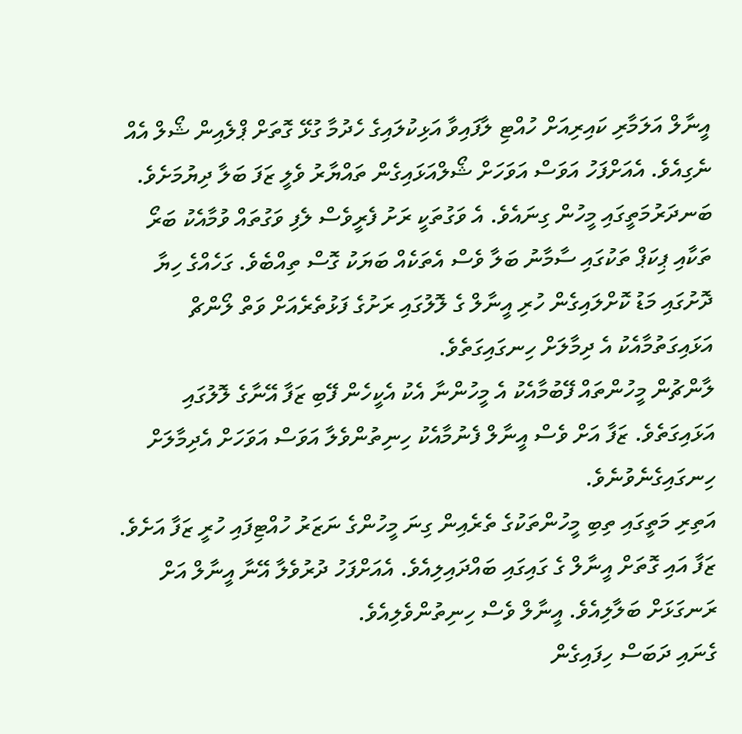އީނާލް އަލަމާރި ކައިރިއަށް ހުއްޓި ލާފައިވާ އަޅިކުލައިގެ ހެދުމާ ގުޅޭ ގޮތަށް ޕްލެއިން ޝޯލް އެއް ނެގިއެވެ. އެއަށްފަހު އަވަސް އަވަހަށް ޝޯލްއަޅައިގެން ތައްޔާރު ވެލީ ޒަފަ ބަލާ ދިޔުމަށެވެ. ބަނދަރުމަތީގައި މީހުން ގިނައެވެ. އެ ވަގުތަކީ ރަށު ފެރީވެސް ލެފި ވަގުތައް ވުމާއެކު ބަރޯ ތަކާއި ޕިކަޕް ތަކުގައި ސާމާނު ބަލާ ވެސް އެތަކެއް ބަޔަކު ގޮސް ތިއްބެވެ. ގަހެއްގެ ހިޔާ ދޮށުގައި މަޑު ކޮށްލައިގެން ހުރި އީނާލް ގެ ލޮލުގައި ރަށުގެ ފަޅުތެރެއަށް ވަތް ލޯންޗް އަޅައިގަތުމާއެކު އެ ދިމާލަށް ހިނގައިގަތެވެ.
ލާންޗުން މީހުންތައް ފޭބުމާއެކު އެ މީހުންނާ އެކު އެކީހެން ފޭބި ޒަފާ އޭނާގެ ލޮލުގައި އަޅައިގަތެވެ. ޒަފާ އަށް ވެސް އީނާލް ފެނުމާއެކު ހިނިތުންވެލާ އަވަސް އަވަހަށް އެދިމާލަށް ހިނގައިގެނެވުނެވެ.
އަތިރި މަތީގައި ތިބި މީހުންތަކުގެ ތެރެއިން ގިނަ މީހުންގެ ނަޒަރު ހުއްޓިފައި ހުރީ ޒަފާ އަށެވެ. ޒަފާ އައި ގޮތަށް އީނާލް ގެ ގައިގައި ބައްދައިލިއެވެ. އެއަށްފަހު ދުރުވެލާ އޭނާ އީނާލް އަށް ރަނގަޅަށް ބަލާލިއެވެ. އީނާލް ވެސް ހިނިތުންވެލިއެވެ.
ގެނައި ދަބަސް ހިފައިގެން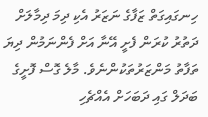ހިނގައިގަތް ޒަފާގެ ނަޒަރު އެކި ދިމަ ދިމާލަށް ދަތުރު ކުރަން ފެށީ އޭނާ އަށް ފެންނަމުން ދިޔަ ތަފާތު މަންޒަރުތަކުންނެވެ. މާލެ ގޮސް ފޮށީގެ ބަދަލް ގައި ދަބަހަށް އެއްޗެހި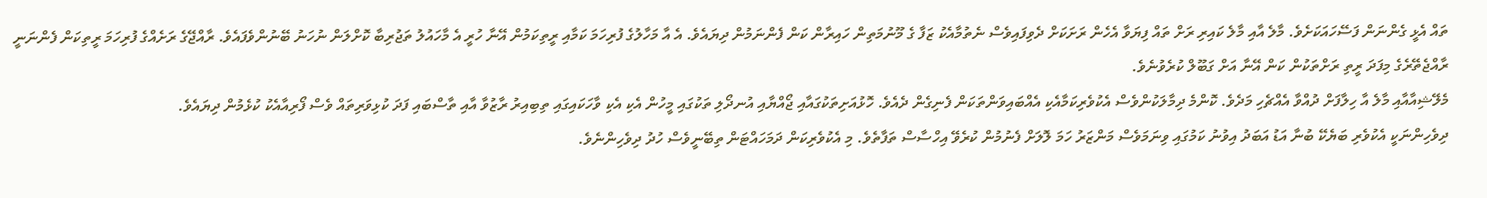ތައް އެޅީ ގެންނަން ފަސޭހައަކަށެވެ. މާލެ އާއި މާލެ ކައިރި ރަށް ތައް ފިޔަވާ އެހެން ރަށަކަށް ދެވިފައިވެސް ނެތުމާއެކު ޒަފާ ގެ މޫނުމަތިން ހައިރާން ކަން ފެންނަމުން ދިޔައެވެ. އެ އާ މަހާލުގެ ފުރިހަމަ ކަމާއި ރީތިކަމުން އޭނާ ހުރީ އެ މާހައުލު ތަޖުރިބާ ކޮށްލަން ނުހަނު ބޭނުންވެފައެވެ. ރާއްޖޭގެ ރަށެއްގެ ފުރިހަމަ ރީތިކަން ފެންނަނީ ރާއްޖެތޭރެގެ މިފަދަ ރީތި ރަށްތަކުން ކަން އޭނާ އަށް ގަބޫލް ކުރެވުނެވެ.
މެލޭޝިއާއާއި މާލެ އާ ހިލާފަށް ދުއްވާ އެއްޗެހި މަދެވެ. ކޮންމެ ދިމާލަކުންވެސް އެކުވެރިކަމާއެކި އެއްބައިވަންތަކަން ފެނިގެން ދެއެވެ. ހޮޅުއަށިތަކުގައާއި ޖޯއްޔާއި އުނދޯލި ތަކުގައި މީހުން އެކި އެކި ވާހަކައިގައި ތިބިއިރު ރާޒުވާ އާއި ތާސްބައި ފަދަ ކުޅިވަރިތައް ވެސް ފޯރިއާއެކު ކުޅެމުން ދިޔައެވެ.
ދިވެހިންނަކީ އެކުވެރި ބަޔެކޭ ބުނާ އަޑު އަބަދު އިވުނު ކަމުގައި ވިނަމަވެސް މަންޒަރު ހަމަ ލޮލަށް ފެނުމުން ކުރެވޭ އިހްސާސް ތަފާތެވެ. މި އެކުވެރިކަން ދަމަހައްޓަން ތިބޭނީވެސް ހުދު ދިވެހިންނެވެ.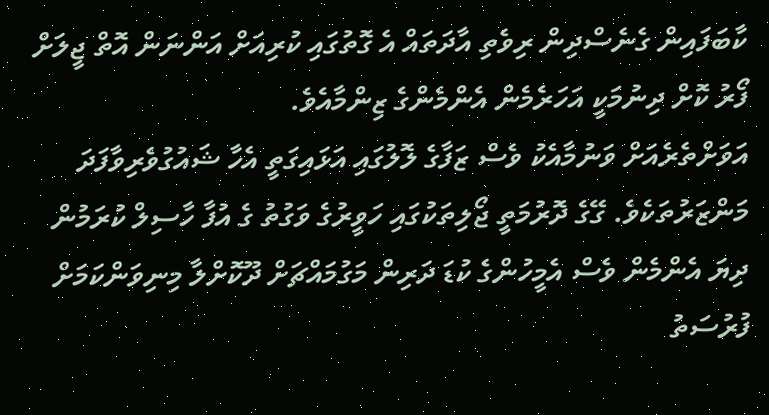ކާބަފައިން ގެނެސްދިން ރިވެތި އާދަތައް އެ ގޮތުގައި ކުރިއަށް އަންނަން އޮތް ޖީލަށް ފޯރު ކޮށް ދިނުމަކީ އަހަރެމެން އެންމެންގެ ޒިންމާއެވެ.
އަވަށްތެރެއަށް ވަނުމާއެކު ވެސް ޒަފާގެ ލޮލުގައި އަޅައިގަތީ އެހާ ޝައުގުވެރިވާފަދަ މަންޒަރުތަކެވެ. ގޭގެ ދޮރުމަތީ ޖޯލިތަކުގައި ހަވީރުގެ ވަގުތު ގެ އުފާ ހާސިލް ކުރަމުން ދިޔަ އެންމެން ވެސް އެމީހުންގެ ކުޑަ ދަރިން މަގުމައްޗަށް ދޫކޮށްލާ މިނިވަންކަމަށް ފުރުސަތު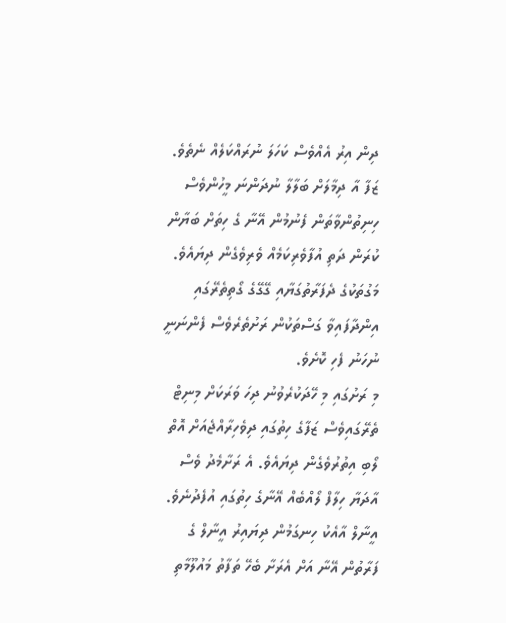ދިން އިރު އެއްވެސް ކަހަލަ ނުރައްކަލެއް ނެތެވެ. ޒަފާ އާ ދިމާލަށް ބަލާލާ ނުދަންނަ މީހުންވެސް ހިނިތުންވާތަން ފެނުމުން އޭނާ ގެ ހިތަށް ބަޔާން ކުރަން ދަތި އުފާވެރިކަމެއް ވެރިވެގެން ދިޔައެވެ. މަގުތަކުގެ ދެފަރާތުގަޔާއި ގޭގޭގެ ގޯތިތެރޭގައި އިންދާފައިވާ ގަސްތަކުން ރަށުތެރެވެސް ފެންނަނީ ނުހަނު ފެހި ކޮށެވެ.
މި ރަށުގައި މި ހޭދަކުރެވުނު ދިހަ ވަރަކަށް މިނިޓް ތެރޭގައިވެސް ޒަފާގެ ހިތުގައި ދިވެހިރާއްޖެއަށް އޮތް ލޯބި އިތުރުވެގެން ދިޔައެވެ. އެ ރަށާމެދު ވެސް އާދަޔާ ހިލާފް ލޯއްބެއް އޭނާގެ ހިތުގައި އުފެދުނެވެ.
އީނާލް އާއެކު ހިނގަމުން ދިޔައިރު އީނާލް ގެ ފަރާތުން އޭނާ އަށް އެރަށާ ބެހޭ ތަފާތު މައުލޫމާތި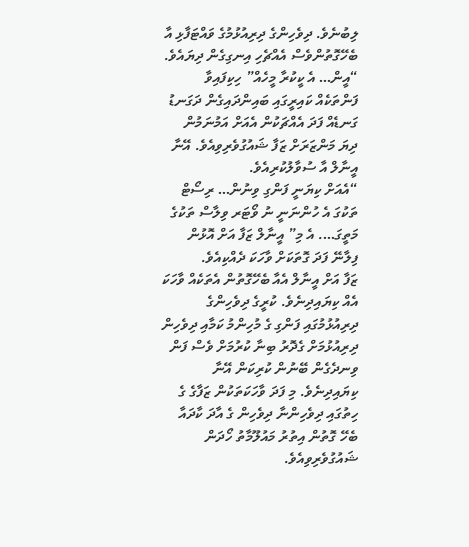ލިބުނެވެ. ދިވެހިންގެ ދިރިއުޅުމުގެ ވައްޓަފާޅި އާ ބެހޭގޮތުންވެސް އެއްޗެހި އިނގިގެން ދިޔައެވެ.
“އީން… އެ ކީކުރާ މީހެއް” ހިކިފައިވާ ފަންތަކެއް ކައިރީގައި ބައިންދައިގެން ދަގަނޑު ގަނޑެއް ފަދަ އެއްޗަކުން އެއަށް އަމުނަމުން ދިޔަ މަންޒަރަށް ޒަފާ ޝައުގުވެރިވިއެވެ. އޭނާ އީނާލް އާ ސުވާލުކުރިއެވެ.
“އެއަށް ކިޔަނީ ފަންގި ވިނުން… ރިސޯޓް ތަކުގަ އެ ހުންނަނީ ނު ވޯޓަރ ވިލާސް ތަކުގެ މަތީގަ…. އެ މި” އީނާލް ޒަފާ އަށް އޮޅުން ފިލާނޭ ފަދަ ގޮތަކަށް ވާހަކަ ދެއްކިއެވެ.
ޒަފާ އަށް އީނާލް އެއާ ބެހޭގޮތުން އެތަކެއް ވާހަކަ އެއް ކިޔައިދިނެވެ. ކުރީގެ ދިވެހިންގެ ދިރިއުޅުމުގައި ފަންގި ގެ މުހިންމު ކަމާއި ދިވެހިން ދިރިއުޅުމަށް ގެދޮރު ބިނާ ކުރުމަށް ވެސް ފަން ވިނދެގެން ބޭނުން ކުރިކަން އޭނާ ކިޔައިދިނެވެ. މި ފަދަ ވާހަކަތަކުން ޒަފާގެ ގެ ހިތުގައި ދިވެހިންނާ ދިވެހިން ގެ އާދަ ކާދައާ ބެހޭ ގޮތުން އިތުރު މައުލޫމާތު ހޯދަން ޝައުގުވެރިވިއެވެ.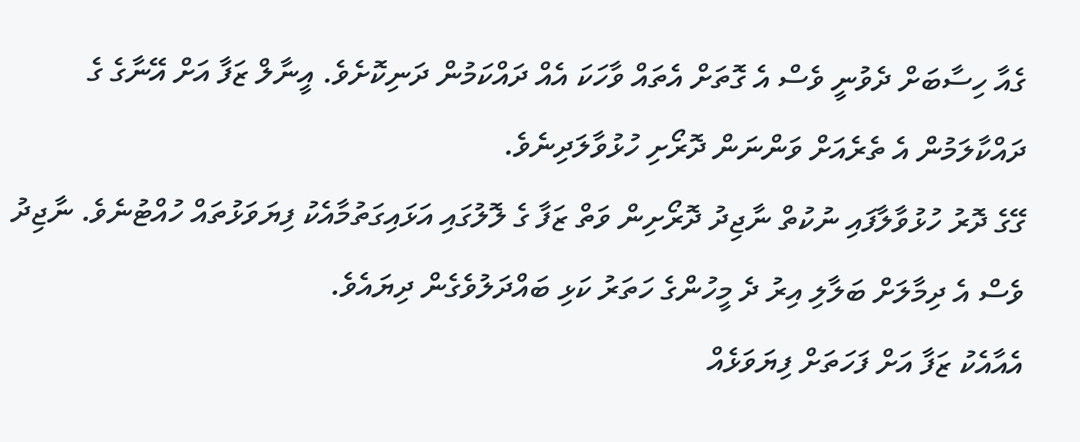ގެއާ ހިސާބަށް ދެވުނީ ވެސް އެ ގޮތަށް އެތައް ވާހަކަ އެއް ދައްކަމުން ދަނިކޮށެވެ. އީނާލް ޒަފާ އަށް އޭނާގެ ގެ ދައްކާލަމުން އެ ތެރެއަށް ވަންނަން ދޮރޯށި ހުޅުވާލަދިނެވެ.
ގޭގެ ދޮރު ހުޅުވާލާފައި ނުކުތް ނާޖިދު ދޮރޯށިން ވަތް ޒަފާ ގެ ލޮލުގައި އަޅައިގަތުމާއެކު ފިޔަވަޅުތައް ހުއްޓުނެވެ. ނާޖިދު ވެސް އެ ދިމާލަށް ބަލާލި އިރު ދެ މީހުންގެ ހަތަރު ކަޅި ބައްދަލުވެގެން ދިޔައެވެ.
އެއާއެކު ޒަފާ އަށް ފަހަތަށް ފިޔަވަޅެއް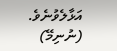އަޅާލެވުނެވެ.
(ނުނިމޭ)